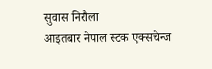सुवास निरौला
आइतबार नेपाल स्टक एक्सचेन्ज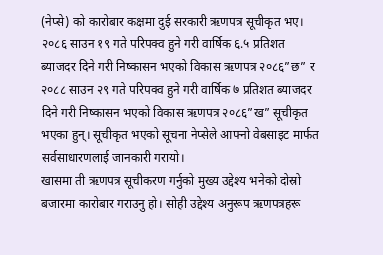(नेप्से) को कारोबार कक्षमा दुई सरकारी ऋणपत्र सूचीकृत भए।
२०८६ साउन १९ गते परिपक्व हुने गरी वार्षिक ६.५ प्रतिशत ब्याजदर दिने गरी निष्कासन भएको विकास ऋणपत्र २०८६”छ” र २०८८ साउन २९ गते परिपक्व हुने गरी वार्षिक ७ प्रतिशत ब्याजदर दिने गरी निष्कासन भएको विकास ऋणपत्र २०८६”ख” सूचीकृत भएका हुन्। सूचीकृत भएको सूचना नेप्सेले आफ्नो वेबसाइट मार्फत सर्वसाधारणलाई जानकारी गरायो।
खासमा ती ऋणपत्र सूचीकरण गर्नुको मुख्य उद्देश्य भनेको दोस्रो बजारमा कारोबार गराउनु हो। सोही उद्देश्य अनुरूप ऋणपत्रहरू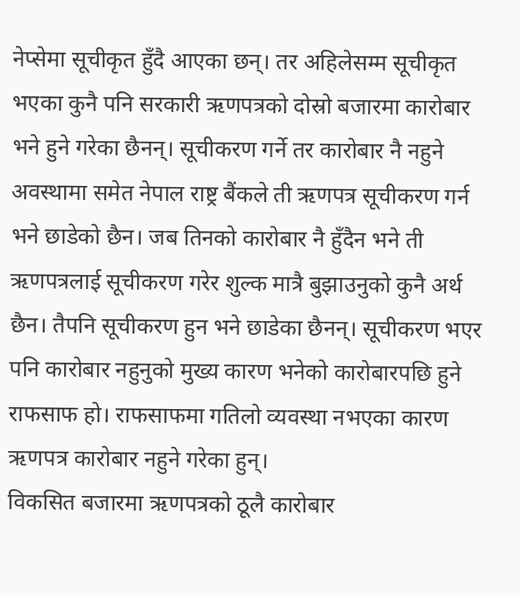नेप्सेमा सूचीकृत हुँदै आएका छन्। तर अहिलेसम्म सूचीकृत भएका कुनै पनि सरकारी ऋणपत्रको दोस्रो बजारमा कारोबार भने हुने गरेका छैनन्। सूचीकरण गर्ने तर कारोबार नै नहुने अवस्थामा समेत नेपाल राष्ट्र बैंकले ती ऋणपत्र सूचीकरण गर्न भने छाडेको छैन। जब तिनको कारोबार नै हुँदैन भने ती ऋणपत्रलाई सूचीकरण गरेर शुल्क मात्रै बुझाउनुको कुनै अर्थ छैन। तैपनि सूचीकरण हुन भने छाडेका छैनन्। सूचीकरण भएर पनि कारोबार नहुनुको मुख्य कारण भनेको कारोबारपछि हुने राफसाफ हो। राफसाफमा गतिलो व्यवस्था नभएका कारण ऋणपत्र कारोबार नहुने गरेका हुन्।
विकसित बजारमा ऋणपत्रको ठूलै कारोबार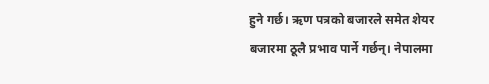हुने गर्छ। ऋण पत्रको बजारले समेत शेयर बजारमा ठूलै प्रभाव पार्ने गर्छन्। नेपालमा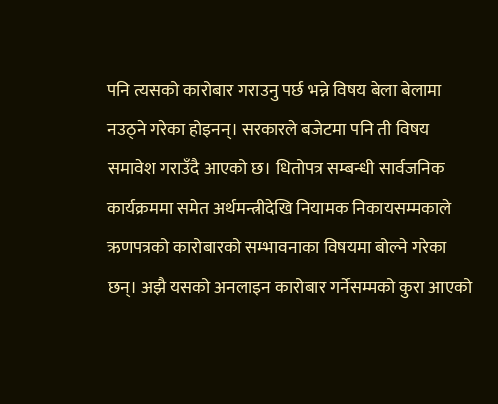पनि त्यसको कारोबार गराउनु पर्छ भन्ने विषय बेला बेलामा नउठ्ने गरेका होइनन्। सरकारले बजेटमा पनि ती विषय समावेश गराउँदै आएको छ। धितोपत्र सम्बन्धी सार्वजनिक कार्यक्रममा समेत अर्थमन्त्रीदेखि नियामक निकायसम्मकाले ऋणपत्रको कारोबारको सम्भावनाका विषयमा बोल्ने गरेका छन्। अझै यसको अनलाइन कारोबार गर्नेसम्मको कुरा आएको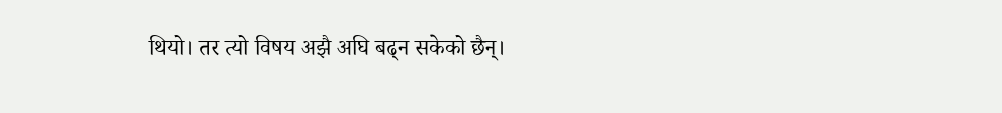थियो। तर त्यो विषय अझै अघि बढ्न सकेको छैन्।